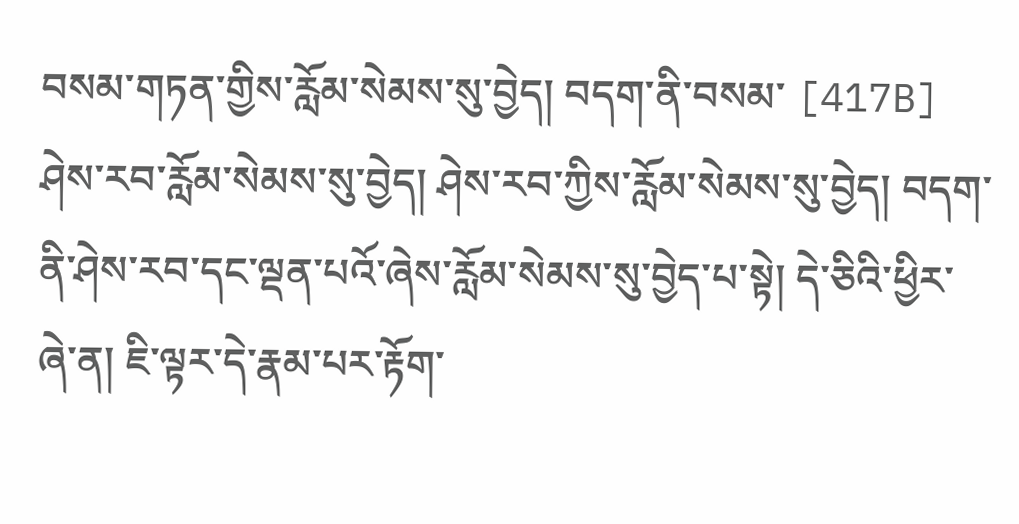བསམ་གཏན་གྱིས་རློམ་སེམས་སུ་བྱེད། བདག་ནི་བསམ་ [417B] ཤེས་རབ་རློམ་སེམས་སུ་བྱེད། ཤེས་རབ་ཀྱིས་རློམ་སེམས་སུ་བྱེད། བདག་ནི་ཤེས་རབ་དང་ལྡན་པའོ་ཞེས་རློམ་སེམས་སུ་བྱེད་པ་སྟེ། དེ་ཅིའི་ཕྱིར་ ཞེ་ན། ཇི་ལྟར་དེ་རྣམ་པར་རྟོག་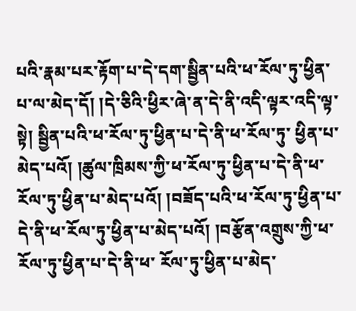པའི་རྣམ་པར་རྟོག་པ་དེ་དག་སྦྱིན་པའི་ཕ་རོལ་ཏུ་ཕྱིན་པ་ལ་མེད་དོ། །དེ་ཅིའི་ཕྱིར་ཞེ་ན་དེ་ནི་འདི་ལྟར་འདི་ལྟ་སྟེ། སྦྱིན་པའི་ཕ་རོལ་ཏུ་ཕྱིན་པ་དེ་ནི་ཕ་རོལ་ཏུ་ ཕྱིན་པ་མེད་པའོ། །ཚུལ་ཁྲིམས་ཀྱི་ཕ་རོལ་ཏུ་ཕྱིན་པ་དེ་ནི་ཕ་རོལ་ཏུ་ཕྱིན་པ་མེད་པའོ། །བཟོད་པའི་ཕ་རོལ་ཏུ་ཕྱིན་པ་དེ་ནི་ཕ་རོལ་ཏུ་ཕྱིན་པ་མེད་པའོ། །བརྩོན་འགྲུས་ཀྱི་ཕ་རོལ་ཏུ་ཕྱིན་པ་དེ་ནི་ཕ་ རོལ་ཏུ་ཕྱིན་པ་མེད་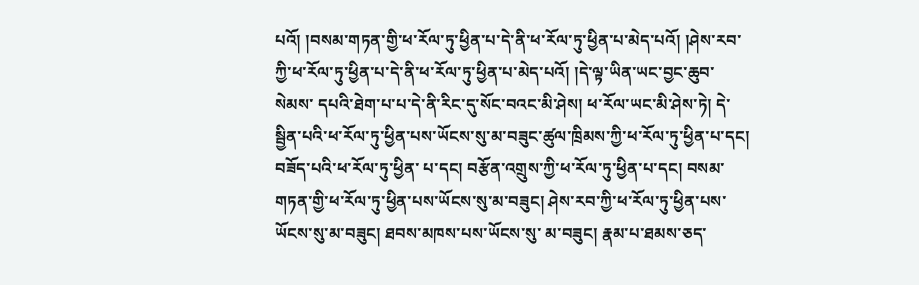པའོ། །བསམ་གཏན་གྱི་ཕ་རོལ་ཏུ་ཕྱིན་པ་དེ་ནི་ཕ་རོལ་ཏུ་ཕྱིན་པ་མེད་པའོ། །ཤེས་རབ་ཀྱི་ཕ་རོལ་ཏུ་ཕྱིན་པ་དེ་ནི་ཕ་རོལ་ཏུ་ཕྱིན་པ་མེད་པའོ། །དེ་ལྟ་ཡིན་ཡང་བྱང་ཆུབ་སེམས་ དཔའི་ཐེག་པ་པ་དེ་ནི་རིང་དུ་སོང་བའང་མི་ཤེས། ཕ་རོལ་ཡང་མི་ཤེས་ཏེ། དེ་སྦྱིན་པའི་ཕ་རོལ་ཏུ་ཕྱིན་པས་ཡོངས་སུ་མ་བཟུང་ཚུལ་ཁྲིམས་ཀྱི་ཕ་རོལ་ཏུ་ཕྱིན་པ་དང། བཟོད་པའི་ཕ་རོལ་ཏུ་ཕྱིན་ པ་དང། བརྩོན་འགྲུས་ཀྱི་ཕ་རོལ་ཏུ་ཕྱིན་པ་དང། བསམ་གཏན་གྱི་ཕ་རོལ་ཏུ་ཕྱིན་པས་ཡོངས་སུ་མ་བཟུང། ཤེས་རབ་ཀྱི་ཕ་རོལ་ཏུ་ཕྱིན་པས་ཡོངས་སུ་མ་བཟུང། ཐབས་མཁས་པས་ཡོངས་སུ་ མ་བཟུང། རྣམ་པ་ཐམས་ཅད་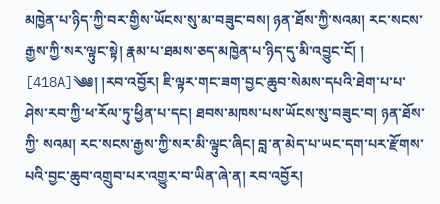མཁྱེན་པ་ཉིད་ཀྱི་བར་གྱིས་ཡོངས་སུ་མ་བཟུང་བས། ཉན་ཐོས་ཀྱི་སའམ། རང་སངས་རྒྱས་ཀྱི་སར་ལྟུང་སྟེ། རྣམ་པ་ཐམས་ཅད་མཁྱེན་པ་ཉིད་དུ་མི་འབྱུང་ངོ། ། [418A]༄༅། །རབ་འབྱོར། ཇི་ལྟར་གང་ཟག་བྱང་ཆུབ་སེམས་དཔའི་ཐེག་པ་པ་ཤེས་རབ་ཀྱི་ཕ་རོལ་ཏུ་ཕྱིན་པ་དང། ཐབས་མཁས་པས་ཡོངས་སུ་བཟུང་བ། ཉན་ཐོས་ཀྱི་ སའམ། རང་སངས་རྒྱས་ཀྱི་སར་མི་ལྟུང་ཞིང། བླ་ན་མེད་པ་ཡང་དག་པར་རྫོགས་པའི་བྱང་ཆུབ་འགྲུབ་པར་འགྱུར་བ་ཡིན་ཞེ་ན། རབ་འབྱོར།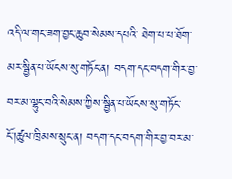འདི་ལ་གང་ཟག་བྱང་ཆུབ་སེམས་དཔའི་ ཐེག་པ་པ་ཐོག་མར་སྦྱིན་པ་ཡོངས་སུ་གཏོང་ན། བདག་དང་བདག་གིར་བྱ་བར་མ་ལྷུང་བའི་སེམས་ཀྱིས་སྦྱིན་པ་ཡོངས་སུ་གཏོང་ངོ་།ཚུལ་ཁྲིམས་སྲུང་ན། བདག་དང་བདག་གིར་བྱ་བར་མ་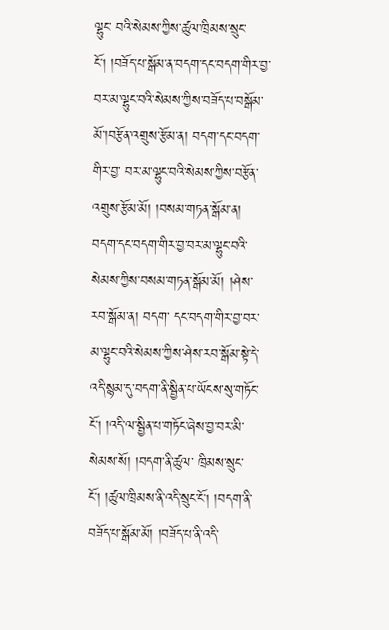ལྷུང་ བའི་སེམས་ཀྱིས་ཚུལ་ཁྲིམས་སྲུང་ངོ། །བཟོད་པ་སྒོམ་ན་བདག་དང་བདག་གིར་བྱ་བར་མ་ལྷུང་བའི་སེམས་ཀྱིས་བཟོད་པ་བསྒོམ་མོ་།བརྩོན་འགྲུས་རྩོམ་ན། བདག་དང་བདག་གིར་བྱ་ བར་མ་ལྷུང་བའི་སེམས་ཀྱིས་བརྩོན་འགྲུས་རྩོམ་མོ། །བསམ་གཏན་སྒོམ་ན། བདག་དང་བདག་གིར་བྱ་བར་མ་ལྷུང་བའི་སེམས་ཀྱིས་བསམ་གཏན་སྒོམ་མོ། །ཤེས་རབ་སྒོམ་ན། བདག་ དང་བདག་གིར་བྱ་བར་མ་ལྷུང་བའི་སེམས་ཀྱིས་ཤེས་རབ་སྒོམ་སྟེ་དེ་འདི་སྙམ་དུ་བདག་ནི་སྦྱིན་པ་ཡོངས་སུ་གཏོང་ངོ། །འདི་ལ་སྦྱིན་པ་གཏོང་ཞེས་བྱ་བར་མི་སེམས་སོ། །བདག་ནི་ཚུལ་ ཁྲིམས་སྲུང་ངོ། །ཚུལ་ཁྲིམས་ནི་འདི་སྲུང་ངོ། །བདག་ནི་བཟོད་པ་སྒོམ་མོ། །བཟོད་པ་ནི་འདི་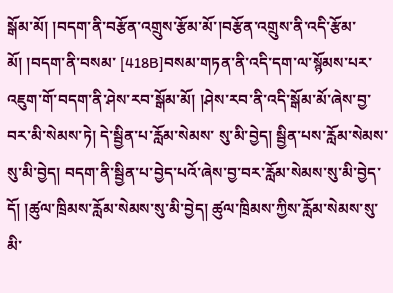སྒོམ་མོ། །བདག་ནི་བརྩོན་འགྲུས་རྩོམ་མོ་།བརྩོན་འགྲུས་ནི་འདི་རྩོམ་མོ། །བདག་ནི་བསམ་ [418B]བསམ་གཏན་ནི་འདི་དག་ལ་སྙོམས་པར་འཇུག་གོ་བདག་ནི་ཤེས་རབ་སྒོམ་མོ། །ཤེས་རབ་ནི་འདི་སྒོམ་མོ་ཞེས་བྱ་བར་མི་སེམས་ཏེ། དེ་སྦྱིན་པ་རློམ་སེམས་ སུ་མི་བྱེད། སྦྱིན་པས་རློམ་སེམས་སུ་མི་བྱེད། བདག་ནི་སྦྱིན་པ་བྱེད་པའོ་ཞེས་བྱ་བར་རློམ་སེམས་སུ་མི་བྱེད་དོ། །ཚུལ་ཁྲིམས་རློམ་སེམས་སུ་མི་བྱེད། ཚུལ་ཁྲིམས་ཀྱིས་རློམ་སེམས་སུ་མི་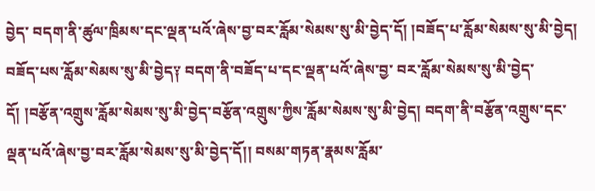བྱེད་ བདག་ནི་ཚུལ་ཁྲིམས་དང་ལྡན་པའོ་ཞེས་བྱ་བར་རློམ་སེམས་སུ་མི་བྱེད་དོ། །བཟོད་པ་རློམ་སེམས་སུ་མི་བྱེད། བཟོད་པས་རློམ་སེམས་སུ་མི་བྱེད༑ བདག་ནི་བཟོད་པ་དང་ལྡན་པའོ་ཞེས་བྱ་ བར་རློམ་སེམས་སུ་མི་བྱེད་དོ། །བརྩོན་འགྲུས་རློམ་སེམས་སུ་མི་བྱེད་བརྩོན་འགྲུས་ཀྱིས་རློམ་སེམས་སུ་མི་བྱེད། བདག་ནི་བརྩོན་འགྲུས་དང་ལྡན་པའོ་ཞེས་བྱ་བར་རློམ་སེམས་སུ་མི་བྱེད་དོ།། བསམ་གཏན་རྣམས་རློམ་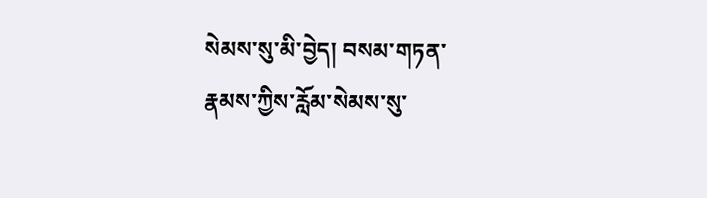སེམས་སུ་མི་བྱེད། བསམ་གཏན་རྣམས་ཀྱིས་རློམ་སེམས་སུ་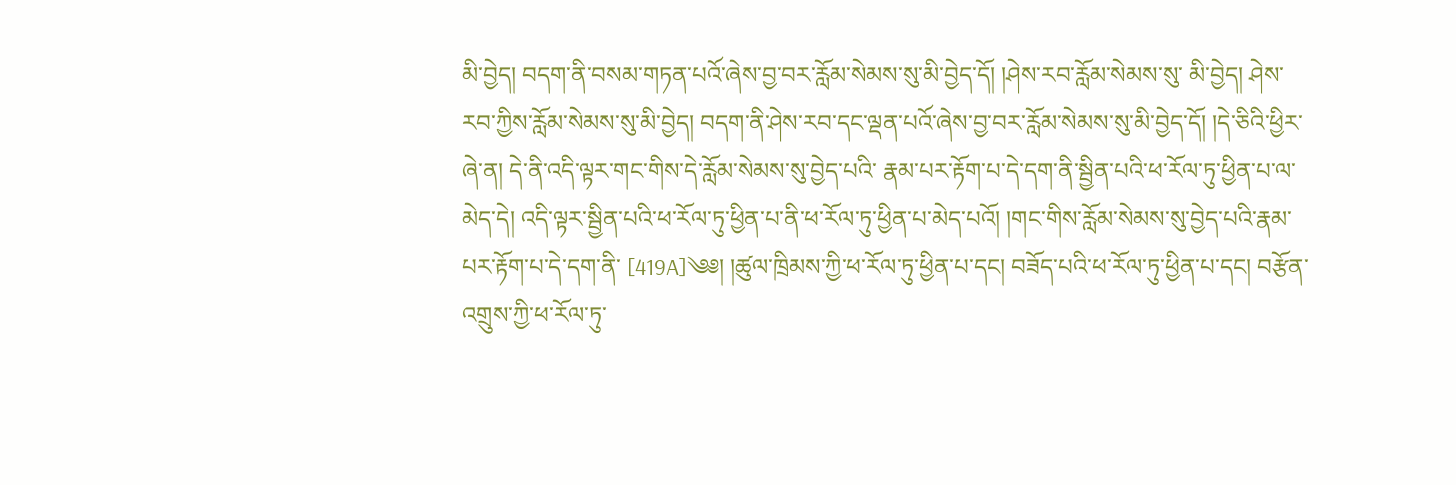མི་བྱེད། བདག་ནི་བསམ་གཏན་པའོ་ཞེས་བྱ་བར་རློམ་སེམས་སུ་མི་བྱེད་དོ། །ཤེས་རབ་རློམ་སེམས་སུ་ མི་བྱེད། ཤེས་རབ་ཀྱིས་རློམ་སེམས་སུ་མི་བྱེད། བདག་ནི་ཤེས་རབ་དང་ལྡན་པའོ་ཞེས་བྱ་བར་རློམ་སེམས་སུ་མི་བྱེད་དོ། །དེ་ཅིའི་ཕྱིར་ཞེ་ན། དེ་ནི་འདི་ལྟར་གང་གིས་དེ་རློམ་སེམས་སུ་བྱེད་པའི་ རྣམ་པར་རྟོག་པ་དེ་དག་ནི་སྦྱིན་པའི་ཕ་རོལ་ཏུ་ཕྱིན་པ་ལ་མེད་དེ། འདི་ལྟར་སྦྱིན་པའི་ཕ་རོལ་ཏུ་ཕྱིན་པ་ནི་ཕ་རོལ་ཏུ་ཕྱིན་པ་མེད་པའོ། །གང་གིས་རློམ་སེམས་སུ་བྱེད་པའི་རྣམ་པར་རྟོག་པ་དེ་དག་ནི་ [419A]༄༅། །ཚུལ་ཁྲིམས་ཀྱི་ཕ་རོལ་ཏུ་ཕྱིན་པ་དང། བཟོད་པའི་ཕ་རོལ་ཏུ་ཕྱིན་པ་དང། བརྩོན་འགྲུས་ཀྱི་ཕ་རོལ་ཏུ་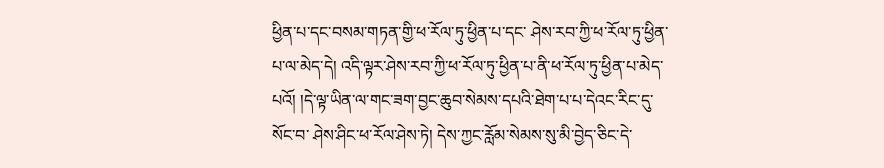ཕྱིན་པ་དང་བསམ་གཏན་གྱི་ཕ་རོལ་ཏུ་ཕྱིན་པ་དང་ ཤེས་རབ་ཀྱི་ཕ་རོལ་ཏུ་ཕྱིན་པ་ལ་མེད་དེ། འདི་ལྟར་ཤེས་རབ་ཀྱི་ཕ་རོལ་ཏུ་ཕྱིན་པ་ནི་ཕ་རོལ་ཏུ་ཕྱིན་པ་མེད་པའོ། །དེ་ལྟ་ཡིན་ལ་གང་ཟག་བྱང་ཆུབ་སེམས་དཔའི་ཐེག་པ་པ་དེའང་རིང་དུ་སོང་བ་ ཤེས་ཤིང་ཕ་རོལ་ཤེས་ཏེ། དེས་ཀྱང་རློམ་སེམས་སུ་མི་བྱེད་ཅིང་དེ་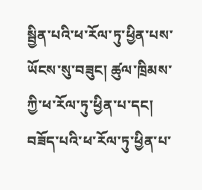སྦྱིན་པའི་ཕ་རོལ་ཏུ་ཕྱིན་པས་ཡོངས་སུ་བཟུང། ཚུལ་ཁྲིམས་ཀྱི་ཕ་རོལ་ཏུ་ཕྱིན་པ་དང། བཟོད་པའི་ཕ་རོལ་ཏུ་ཕྱིན་པ་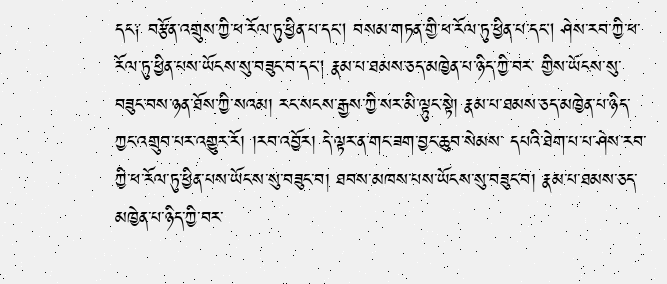དང༑ བརྩོན་འགྲུས་ཀྱི་ཕ་རོལ་ཏུ་ཕྱིན་པ་དང། བསམ་གཏན་གྱི་ཕ་རོལ་ཏུ་ཕྱིན་པ་དང། ཤེས་རབ་ཀྱི་ཕ་རོལ་ཏུ་ཕྱིན་པས་ཡོངས་སུ་བཟུང་བ་དང། རྣམ་པ་ཐམས་ཅད་མཁྱེན་པ་ཉིད་ཀྱི་བར་ གྱིས་ཡོངས་སུ་བཟུང་བས་ཉན་ཐོས་ཀྱི་སའམ། རང་སངས་རྒྱས་ཀྱི་སར་མི་ལྟུང་སྟེ། རྣམ་པ་ཐམས་ཅད་མཁྱེན་པ་ཉིད་ཀྱང་འགྲུབ་པར་འགྱུར་རོ། །རབ་འབྱོར། དེ་ལྟར་ན་གང་ཟག་བྱང་ཆུབ་སེམས་ དཔའི་ཐེག་པ་པ་ཤེས་རབ་ཀྱི་ཕ་རོལ་ཏུ་ཕྱིན་པས་ཡོངས་སུ་བཟུང་བ། ཐབས་མཁས་པས་ཡོངས་སུ་བཟུང་བ། རྣམ་པ་ཐམས་ཅད་མཁྱེན་པ་ཉིད་ཀྱི་བར་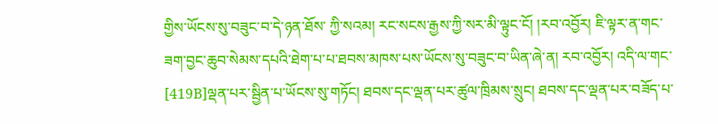གྱིས་ཡོངས་སུ་བཟུང་བ་དེ་ཉན་ཐོས་ ཀྱི་སའམ། རང་སངས་རྒྱས་ཀྱི་སར་མི་ལྟུང་ངོ། །རབ་འབྱོར། ཇི་ལྟར་ན་གང་ཟག་བྱང་ཆུབ་སེམས་དཔའི་ཐེག་པ་པ་ཐབས་མཁས་པས་ཡོངས་སུ་བཟུང་བ་ཡིན་ཞེ་ན། རབ་འབྱོར། འདི་ལ་གང་ [419B]ལྡན་པར་སྦྱིན་པ་ཡོངས་སུ་གཏོང། ཐབས་དང་ལྡན་པར་ཚུལ་ཁྲིམས་སྲུང། ཐབས་དང་ལྡན་པར་བཟོད་པ་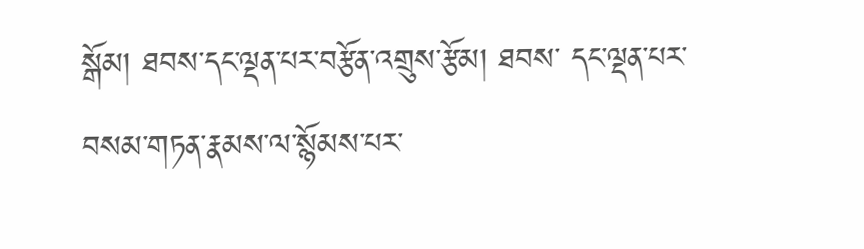སྒོམ། ཐབས་དང་ལྡན་པར་བརྩོན་འགྲུས་རྩོམ། ཐབས་ དང་ལྡན་པར་བསམ་གཏན་རྣམས་ལ་སྙོམས་པར་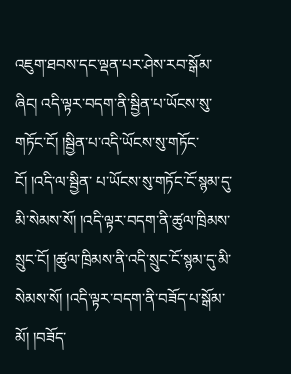འཇུག་ཐབས་དང་ལྡན་པར་ཤེས་རབ་སྒོམ་ཞིང། འདི་ལྟར་བདག་ནི་སྦྱིན་པ་ཡོངས་སུ་གཏོང་ངོ། །སྦྱིན་པ་འདི་ཡོངས་སུ་གཏོང་ངོ། །འདི་ལ་སྦྱིན་ པ་ཡོངས་སུ་གཏོང་ངོ་སྙམ་དུ་མི་སེམས་སོ། །འདི་ལྟར་བདག་ནི་ཚུལ་ཁྲིམས་སྲུང་ངོ། །ཚུལ་ཁྲིམས་ནི་འདི་སྲུང་ངོ་སྙམ་དུ་མི་སེམས་སོ། །འདི་ལྟར་བདག་ནི་བཟོད་པ་སྒོམ་མོ། །བཟོད་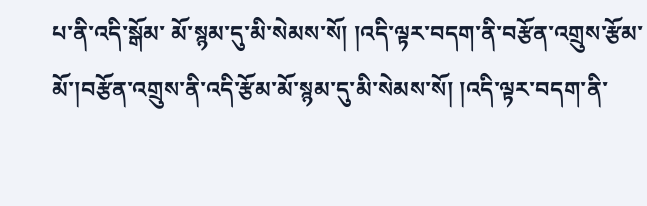པ་ནི་འདི་སྒོམ་ མོ་སྙམ་དུ་མི་སེམས་སོ། །འདི་ལྟར་བདག་ནི་བརྩོན་འགྲུས་རྩོམ་མོ་།བརྩོན་འགྲུས་ནི་འདི་རྩོམ་མོ་སྙམ་དུ་མི་སེམས་སོ། །འདི་ལྟར་བདག་ནི་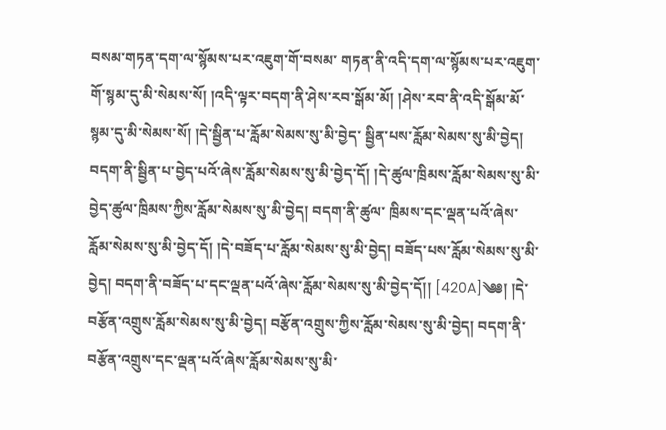བསམ་གཏན་དག་ལ་སྙོམས་པར་འཇུག་གོ་བསམ་ གཏན་ནི་འདི་དག་ལ་སྙོམས་པར་འཇུག་གོ་སྙམ་དུ་མི་སེམས་སོ། །འདི་ལྟར་བདག་ནི་ཤེས་རབ་སྒོམ་མོ། །ཤེས་རབ་ནི་འདི་སྒོམ་མོ་སྙམ་དུ་མི་སེམས་སོ། །དེ་སྦྱིན་པ་རློམ་སེམས་སུ་མི་བྱེད་ སྦྱིན་པས་རློམ་སེམས་སུ་མི་བྱེད། བདག་ནི་སྦྱིན་པ་བྱེད་པའོ་ཞེས་རློམ་སེམས་སུ་མི་བྱེད་དོ། །དེ་ཚུལ་ཁྲིམས་རློམ་སེམས་སུ་མི་བྱེད་ཚུལ་ཁྲིམས་ཀྱིས་རློམ་སེམས་སུ་མི་བྱེད། བདག་ནི་ཚུལ་ ཁྲིམས་དང་ལྡན་པའོ་ཞེས་རློམ་སེམས་སུ་མི་བྱེད་དོ། །དེ་བཟོད་པ་རློམ་སེམས་སུ་མི་བྱེད། བཟོད་པས་རློམ་སེམས་སུ་མི་བྱེད། བདག་ནི་བཟོད་པ་དང་ལྡན་པའོ་ཞེས་རློམ་སེམས་སུ་མི་བྱེད་དོ།། [420A]༄༅། །དེ་བརྩོན་འགྲུས་རློམ་སེམས་སུ་མི་བྱེད། བརྩོན་འགྲུས་ཀྱིས་རློམ་སེམས་སུ་མི་བྱེད། བདག་ནི་བརྩོན་འགྲུས་དང་ལྡན་པའོ་ཞེས་རློམ་སེམས་སུ་མི་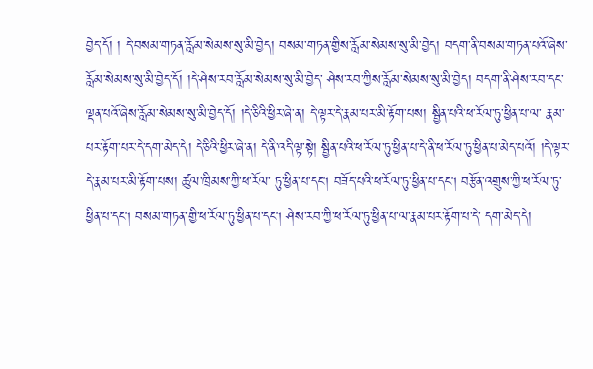བྱེད་དོ། ། དེ་བསམ་གཏན་རློམ་སེམས་སུ་མི་བྱེད། བསམ་གཏན་གྱིས་རློམ་སེམས་སུ་མི་བྱེད། བདག་ནི་བསམ་གཏན་པའོ་ཞེས་རློམ་སེམས་སུ་མི་བྱེད་དོ། །དེ་ཤེས་རབ་རློམ་སེམས་སུ་མི་བྱེད་ ཤེས་རབ་ཀྱིས་རློམ་སེམས་སུ་མི་བྱེད། བདག་ནི་ཤེས་རབ་དང་ལྡན་པའོ་ཞེས་རློམ་སེམས་སུ་མི་བྱེད་དོ། །དེ་ཅིའི་ཕྱིར་ཞེ་ན། དེ་ལྟར་དེ་རྣམ་པར་མི་རྟོག་པས། སྦྱིན་པའི་ཕ་རོལ་ཏུ་ཕྱིན་པ་ལ་ རྣམ་པར་རྟོག་པར་དེ་དག་མེད་དེ། དེ་ཅིའི་ཕྱིར་ཞེ་ན། དེ་ནི་འདི་ལྟ་སྟེ། སྦྱིན་པའི་ཕ་རོལ་ཏུ་ཕྱིན་པ་དེ་ནི་ཕ་རོལ་ཏུ་ཕྱིན་པ་མེད་པའོ། །དེ་ལྟར་དེ་རྣམ་པར་མི་རྟོག་པས། ཚུལ་ཁྲིམས་ཀྱི་ཕ་རོལ་ ཏུ་ཕྱིན་པ་དང། བཟོད་པའི་ཕ་རོལ་ཏུ་ཕྱིན་པ་དང། བརྩོན་འགྲུས་ཀྱི་ཕ་རོལ་ཏུ་ཕྱིན་པ་དང། བསམ་གཏན་གྱི་ཕ་རོལ་ཏུ་ཕྱིན་པ་དང། ཤེས་རབ་ཀྱི་ཕ་རོལ་ཏུ་ཕྱིན་པ་ལ་རྣམ་པར་རྟོག་པ་དེ་ དག་མེད་དེ།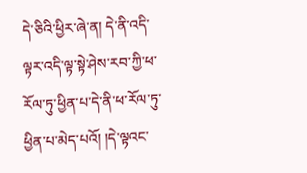དེ་ཅིའི་ཕྱིར་ཞེ་ན། དེ་ནི་འདི་ལྟར་འདི་ལྟ་སྟེ་ཤེས་རབ་ཀྱི་ཕ་རོལ་ཏུ་ཕྱིན་པ་དེ་ནི་ཕ་རོལ་ཏུ་ཕྱིན་པ་མེད་པའོ། །དེ་ལྟའང་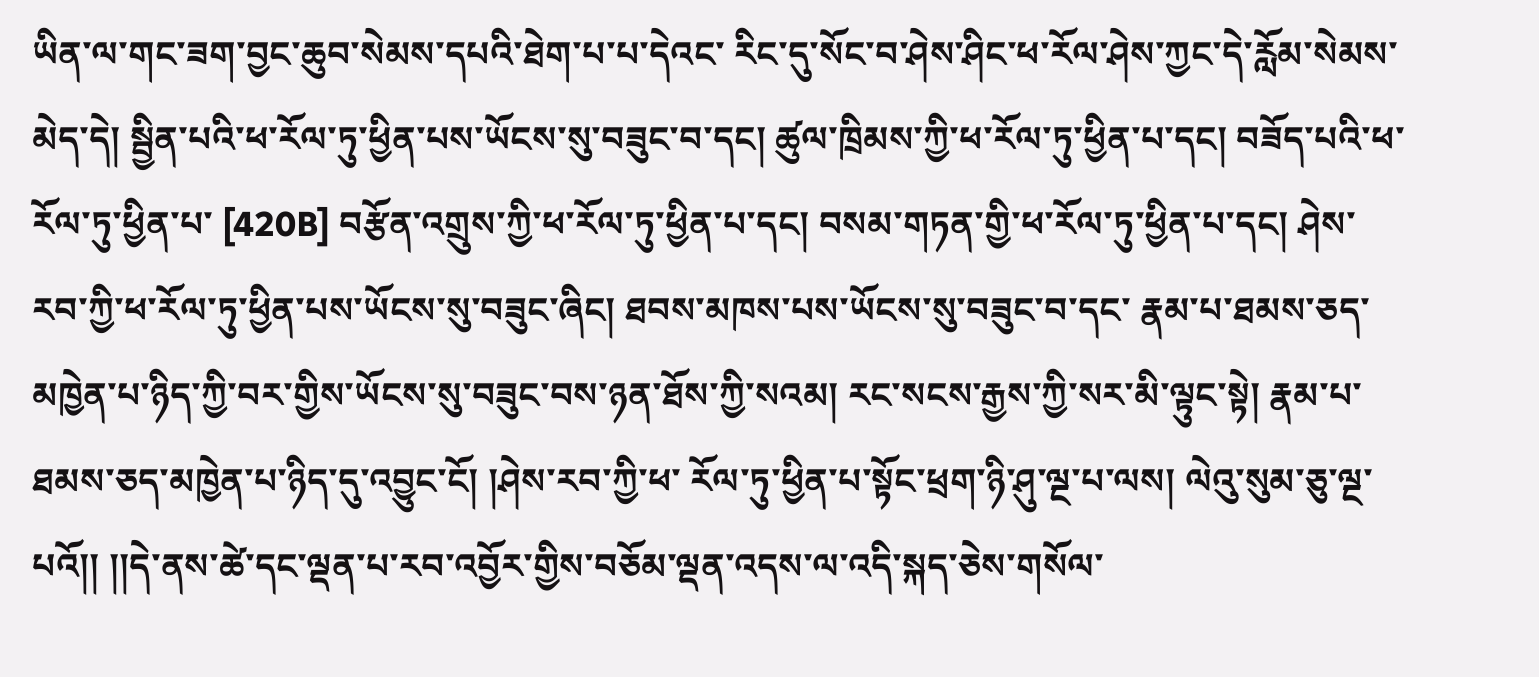ཡིན་ལ་གང་ཟག་བྱང་ཆུབ་སེམས་དཔའི་ཐེག་པ་པ་དེའང་ རིང་དུ་སོང་བ་ཤེས་ཤིང་ཕ་རོལ་ཤེས་ཀྱང་དེ་རློམ་སེམས་མེད་དེ། སྦྱིན་པའི་ཕ་རོལ་ཏུ་ཕྱིན་པས་ཡོངས་སུ་བཟུང་བ་དང། ཚུལ་ཁྲིམས་ཀྱི་ཕ་རོལ་ཏུ་ཕྱིན་པ་དང། བཟོད་པའི་ཕ་རོལ་ཏུ་ཕྱིན་པ་ [420B] བརྩོན་འགྲུས་ཀྱི་ཕ་རོལ་ཏུ་ཕྱིན་པ་དང། བསམ་གཏན་གྱི་ཕ་རོལ་ཏུ་ཕྱིན་པ་དང། ཤེས་རབ་ཀྱི་ཕ་རོལ་ཏུ་ཕྱིན་པས་ཡོངས་སུ་བཟུང་ཞིང། ཐབས་མཁས་པས་ཡོངས་སུ་བཟུང་བ་དང་ རྣམ་པ་ཐམས་ཅད་མཁྱེན་པ་ཉིད་ཀྱི་བར་གྱིས་ཡོངས་སུ་བཟུང་བས་ཉན་ཐོས་ཀྱི་སའམ། རང་སངས་རྒྱས་ཀྱི་སར་མི་ལྟུང་སྟེ། རྣམ་པ་ཐམས་ཅད་མཁྱེན་པ་ཉིད་དུ་འབྱུང་ངོ། །ཤེས་རབ་ཀྱི་ཕ་ རོལ་ཏུ་ཕྱིན་པ་སྟོང་ཕྲག་ཉི་ཤུ་ལྔ་པ་ལས། ལེའུ་སུམ་ཅུ་ལྔ་པའོ།། །།དེ་ནས་ཚེ་དང་ལྡན་པ་རབ་འབྱོར་གྱིས་བཅོམ་ལྡན་འདས་ལ་འདི་སྐད་ཅེས་གསོལ་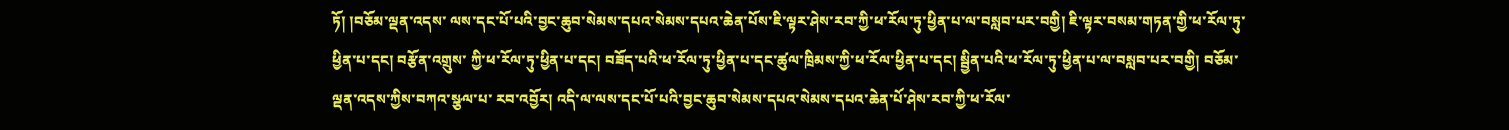ཏོ། །བཅོམ་ལྡན་འདས་ ལས་དང་པོ་པའི་བྱང་ཆུབ་སེམས་དཔའ་སེམས་དཔའ་ཆེན་པོས་ཇི་ལྟར་ཤེས་རབ་ཀྱི་ཕ་རོལ་ཏུ་ཕྱིན་པ་ལ་བསླབ་པར་བགྱི། ཇི་ལྟར་བསམ་གཏན་གྱི་ཕ་རོལ་ཏུ་ཕྱིན་པ་དང། བརྩོན་འགྲུས་ ཀྱི་ཕ་རོལ་ཏུ་ཕྱིན་པ་དང། བཟོད་པའི་ཕ་རོལ་ཏུ་ཕྱིན་པ་དང་ཚུལ་ཁྲིམས་ཀྱི་ཕ་རོལ་ཕྱིན་པ་དང། སྦྱིན་པའི་ཕ་རོལ་ཏུ་ཕྱིན་པ་ལ་བསླབ་པར་བགྱི། བཅོམ་ལྡན་འདས་ཀྱིས་བཀའ་སྩལ་པ་ རབ་འབྱོར། འདི་ལ་ལས་དང་པོ་པའི་བྱང་ཆུབ་སེམས་དཔའ་སེམས་དཔའ་ཆེན་པོ་ཤེས་རབ་ཀྱི་ཕ་རོལ་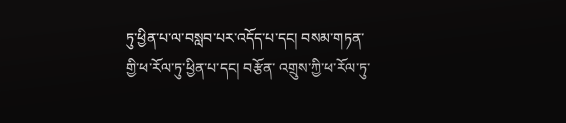ཏུ་ཕྱིན་པ་ལ་བསླབ་པར་འདོད་པ་དང། བསམ་གཏན་གྱི་ཕ་རོལ་ཏུ་ཕྱིན་པ་དང། བརྩོན་ འགྲུས་ཀྱི་ཕ་རོལ་ཏུ་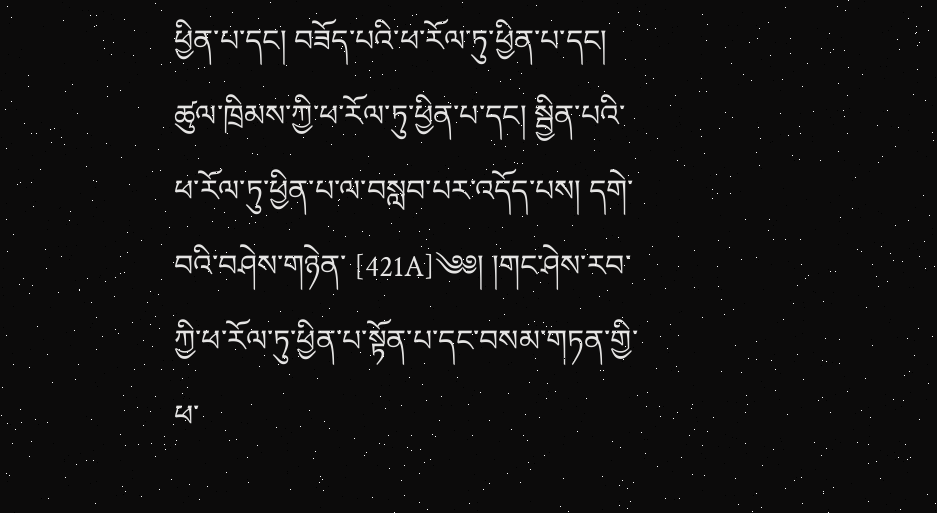ཕྱིན་པ་དང། བཟོད་པའི་ཕ་རོལ་ཏུ་ཕྱིན་པ་དང། ཚུལ་ཁྲིམས་ཀྱི་ཕ་རོལ་ཏུ་ཕྱིན་པ་དང། སྦྱིན་པའི་ཕ་རོལ་ཏུ་ཕྱིན་པ་ལ་བསླབ་པར་འདོད་པས། དགེ་བའི་བཤེས་གཉེན་ [421A]༄༅། །གང་ཤེས་རབ་ཀྱི་ཕ་རོལ་ཏུ་ཕྱིན་པ་སྟོན་པ་དང་བསམ་གཏན་གྱི་ཕ་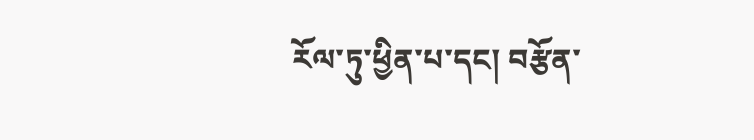རོལ་ཏུ་ཕྱིན་པ་དང། བརྩོན་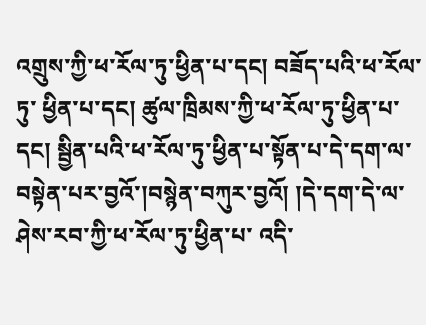འགྲུས་ཀྱི་ཕ་རོལ་ཏུ་ཕྱིན་པ་དང། བཟོད་པའི་ཕ་རོལ་ཏུ་ ཕྱིན་པ་དང། ཚུལ་ཁྲིམས་ཀྱི་ཕ་རོལ་ཏུ་ཕྱིན་པ་དང། སྦྱིན་པའི་ཕ་རོལ་ཏུ་ཕྱིན་པ་སྟོན་པ་དེ་དག་ལ་བསྟེན་པར་བྱའོ་།བསྙེན་བཀུར་བྱའོ། །དེ་དག་དེ་ལ་ཤེས་རབ་ཀྱི་ཕ་རོལ་ཏུ་ཕྱིན་པ་ འདི་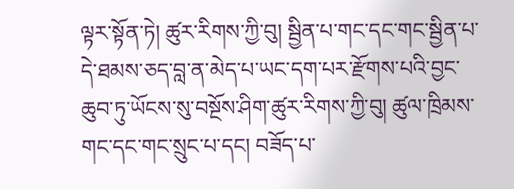ལྟར་སྟོན་ཏེ། ཚུར་རིགས་ཀྱི་བུ། སྦྱིན་པ་གང་དང་གང་སྦྱིན་པ་དེ་ཐམས་ཅད་བླ་ན་མེད་པ་ཡང་དག་པར་རྫོགས་པའི་བྱང་ཆུབ་ཏུ་ཡོངས་སུ་བསྔོས་ཤིག་ཚུར་རིགས་ཀྱི་བུ། ཚུལ་ཁྲིམས་ གང་དང་གང་སྲུང་པ་དང། བཟོད་པ་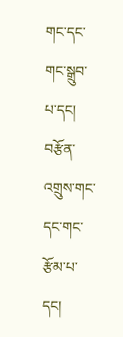གང་དང་གང་སྒྲུབ་པ་དང། བརྩོན་འགྲུས་གང་དང་གང་རྩོམ་པ་དང།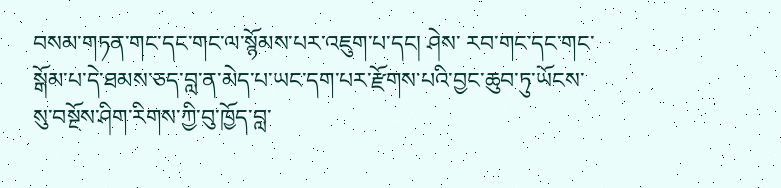བསམ་གཏན་གང་དང་གང་ལ་སྙོམས་པར་འཇུག་པ་དང། ཤེས་ རབ་གང་དང་གང་སྒོམ་པ་དེ་ཐམས་ཅད་བླ་ན་མེད་པ་ཡང་དག་པར་རྫོགས་པའི་བྱང་ཆུབ་ཏུ་ཡོངས་སུ་བསྔོས་ཤིག་རིགས་ཀྱི་བུ་ཁྱོད་བླ་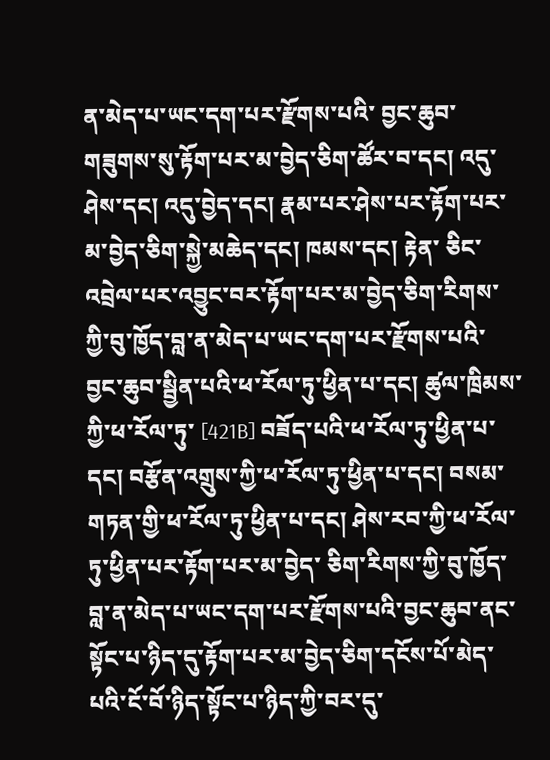ན་མེད་པ་ཡང་དག་པར་རྫོགས་པའི་ བྱང་ཆུབ་གཟུགས་སུ་རྟོག་པར་མ་བྱེད་ཅིག་ཚོར་བ་དང། འདུ་ཤེས་དང། འདུ་བྱེད་དང། རྣམ་པར་ཤེས་པར་རྟོག་པར་མ་བྱེད་ཅིག་སྐྱེ་མཆེད་དང། ཁམས་དང། རྟེན་ ཅིང་འབྲེལ་པར་འབྱུང་བར་རྟོག་པར་མ་བྱེད་ཅིག་རིགས་ཀྱི་བུ་ཁྱོད་བླ་ན་མེད་པ་ཡང་དག་པར་རྫོགས་པའི་བྱང་ཆུབ་སྦྱིན་པའི་ཕ་རོལ་ཏུ་ཕྱིན་པ་དང། ཚུལ་ཁྲིམས་ཀྱི་ཕ་རོལ་ཏུ་ [421B] བཟོད་པའི་ཕ་རོལ་ཏུ་ཕྱིན་པ་དང། བརྩོན་འགྲུས་ཀྱི་ཕ་རོལ་ཏུ་ཕྱིན་པ་དང། བསམ་གཏན་གྱི་ཕ་རོལ་ཏུ་ཕྱིན་པ་དང། ཤེས་རབ་ཀྱི་ཕ་རོལ་ཏུ་ཕྱིན་པར་རྟོག་པར་མ་བྱེད་ ཅིག་རིགས་ཀྱི་བུ་ཁྱོད་བླ་ན་མེད་པ་ཡང་དག་པར་རྫོགས་པའི་བྱང་ཆུབ་ནང་སྟོང་པ་ཉིད་དུ་རྟོག་པར་མ་བྱེད་ཅིག་དངོས་པོ་མེད་པའི་ངོ་བོ་ཉིད་སྟོང་པ་ཉིད་ཀྱི་བར་དུ་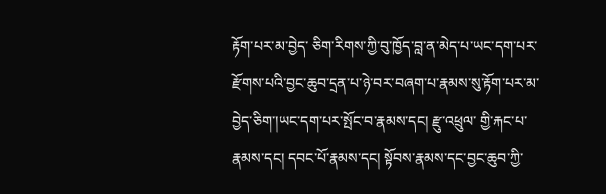རྟོག་པར་མ་བྱེད་ ཅིག་རིགས་ཀྱི་བུ་ཁྱོད་བླ་ན་མེད་པ་ཡང་དག་པར་རྫོགས་པའི་བྱང་ཆུབ་དྲན་པ་ཉེ་བར་བཞག་པ་རྣམས་སུ་རྟོག་པར་མ་བྱེད་ཅིག་།ཡང་དག་པར་སྤོང་བ་རྣམས་དང། རྫུ་འཕྲུལ་ གྱི་རྐང་པ་རྣམས་དང། དབང་པོ་རྣམས་དང། སྟོབས་རྣམས་དང་བྱང་ཆུབ་ཀྱི་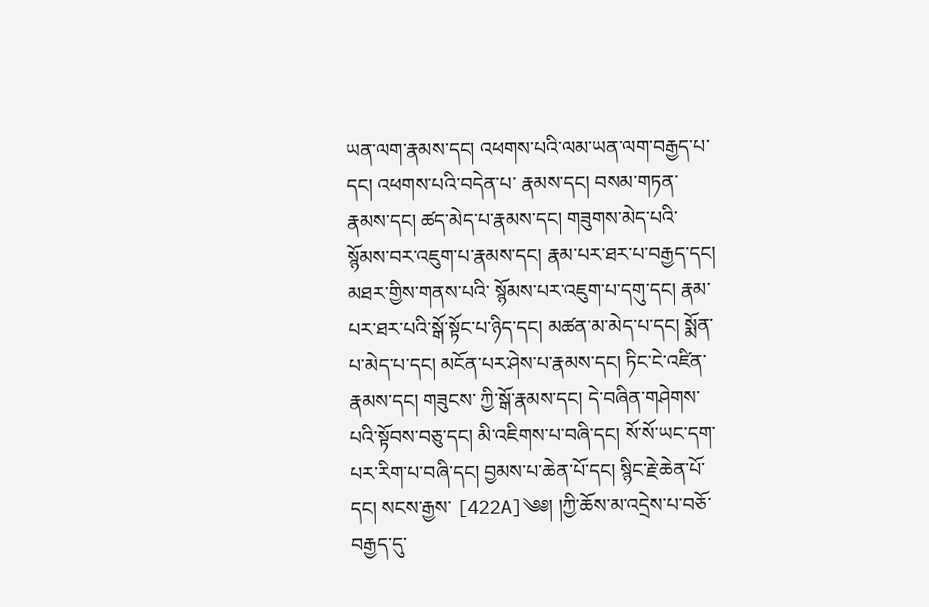ཡན་ལག་རྣམས་དང། འཕགས་པའི་ལམ་ཡན་ལག་བརྒྱད་པ་དང། འཕགས་པའི་བདེན་པ་ རྣམས་དང། བསམ་གཏན་རྣམས་དང། ཚད་མེད་པ་རྣམས་དང། གཟུགས་མེད་པའི་སྙོམས་བར་འཇུག་པ་རྣམས་དང། རྣམ་པར་ཐར་པ་བརྒྱད་དང། མཐར་གྱིས་གནས་པའི་ སྙོམས་པར་འཇུག་པ་དགུ་དང། རྣམ་པར་ཐར་པའི་སྒོ་སྟོང་པ་ཉིད་དང། མཚན་མ་མེད་པ་དང། སྨོན་པ་མེད་པ་དང། མངོན་པར་ཤེས་པ་རྣམས་དང། ཏིང་ངེ་འཛིན་རྣམས་དང། གཟུངས་ ཀྱི་སྒོ་རྣམས་དང། དེ་བཞིན་གཤེགས་པའི་སྟོབས་བཅུ་དང། མི་འཇིགས་པ་བཞི་དང། སོ་སོ་ཡང་དག་པར་རིག་པ་བཞི་དང། བྱམས་པ་ཆེན་པོ་དང། སྙིང་རྗེ་ཆེན་པོ་དང། སངས་རྒྱས་ [422A]༄༅། །ཀྱི་ཆོས་མ་འདྲེས་པ་བཅོ་བརྒྱད་དུ་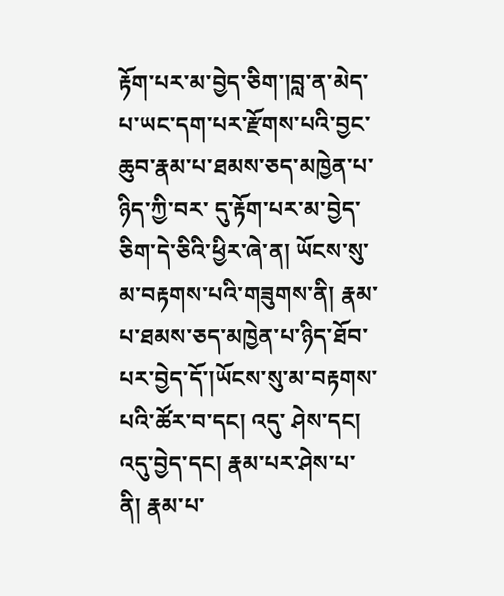རྟོག་པར་མ་བྱེད་ཅིག་།བླ་ན་མེད་པ་ཡང་དག་པར་རྫོགས་པའི་བྱང་ཆུབ་རྣམ་པ་ཐམས་ཅད་མཁྱེན་པ་ཉིད་ཀྱི་བར་ དུ་རྟོག་པར་མ་བྱེད་ཅིག་དེ་ཅིའི་ཕྱིར་ཞེ་ན། ཡོངས་སུ་མ་བརྟགས་པའི་གཟུགས་ནི། རྣམ་པ་ཐམས་ཅད་མཁྱེན་པ་ཉིད་ཐོབ་པར་བྱེད་དོ་།ཡོངས་སུ་མ་བརྟགས་པའི་ཚོར་བ་དང། འདུ་ ཤེས་དང། འདུ་བྱེད་དང། རྣམ་པར་ཤེས་པ་ནི། རྣམ་པ་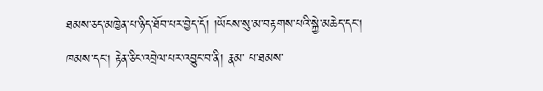ཐམས་ཅད་མཁྱེན་པ་ཉིད་ཐོབ་པར་བྱེད་དོ། །ཡོངས་སུ་མ་བརྟགས་པའི་སྐྱེ་མཆེད་དང། ཁམས་དང། རྟེན་ཅིང་འབྲེལ་པར་འབྱུང་བ་ནི། རྣམ་ པ་ཐམས་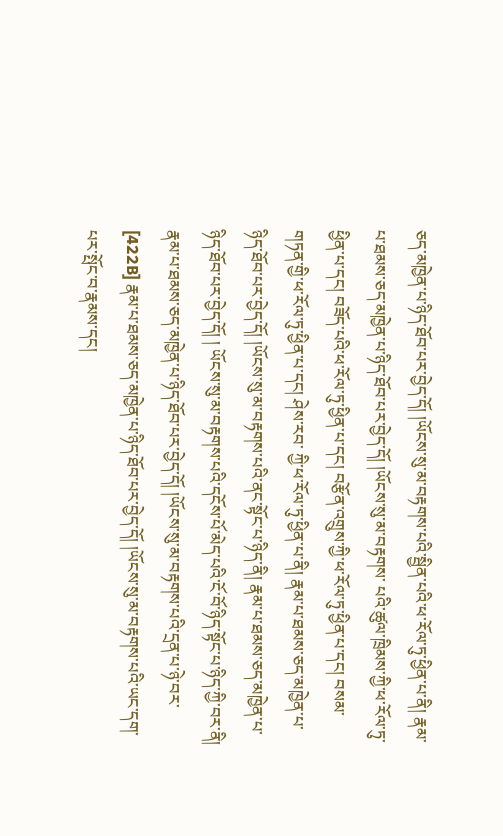ཅད་མཁྱེན་པ་ཉིད་ཐོབ་པར་བྱེད་དོ། །ཡོངས་སུ་མ་བརྟགས་པའི་སྦྱིན་པའི་ཕ་རོལ་ཏུ་ཕྱིན་པ་ནི། རྣམ་པ་ཐམས་ཅད་མཁྱེན་པ་ཉིད་ཐོབ་པར་བྱེད་དོ། །ཡོངས་སུ་མ་བརྟགས་ པའི་ཚུལ་ཁྲིམས་ཀྱི་ཕ་རོལ་ཏུ་ཕྱིན་པ་དང། བཟོད་པའི་ཕ་རོལ་ཏུ་ཕྱིན་པ་དང། བརྩོན་འགྲུས་ཀྱི་ཕ་རོལ་ཏུ་ཕྱིན་པ་དང། བསམ་གཏན་གྱི་ཕ་རོལ་ཏུ་ཕྱིན་པ་དང། ཤེས་རབ་ ཀྱི་ཕ་རོལ་ཏུ་ཕྱིན་པ་ནི། རྣམ་པ་ཐམས་ཅད་མཁྱེན་པ་ཉིད་ཐོབ་པར་བྱེད་དོ། །ཡོངས་སུ་མ་བརྟགས་པའི་ནང་སྟོང་པ་ཉིད་ནི། རྣམ་པ་ཐམས་ཅད་མཁྱེན་པ་ཉིད་ཐོབ་པར་བྱེད་དོ། ། ཡོངས་སུ་མ་བརྟགས་པའི་དངོས་པོ་མེད་པའི་ངོ་བོ་ཉིད་སྟོང་པ་ཉིད་ཀྱི་བར་ནི། རྣམ་པ་ཐམས་ཅད་མཁྱེན་པ་ཉིད་ཐོབ་པར་བྱེད་དོ། །ཡོངས་སུ་མ་བརྟགས་པའི་དྲན་པ་ཉེ་བར་ [422B] རྣམ་པ་ཐམས་ཅད་མཁྱེན་པ་ཉིད་ཐོབ་པར་བྱེད་དོ། །ཡོངས་སུ་མ་བརྟགས་པའི་ཡང་དག་པར་སྤོང་བ་རྣམས་དང།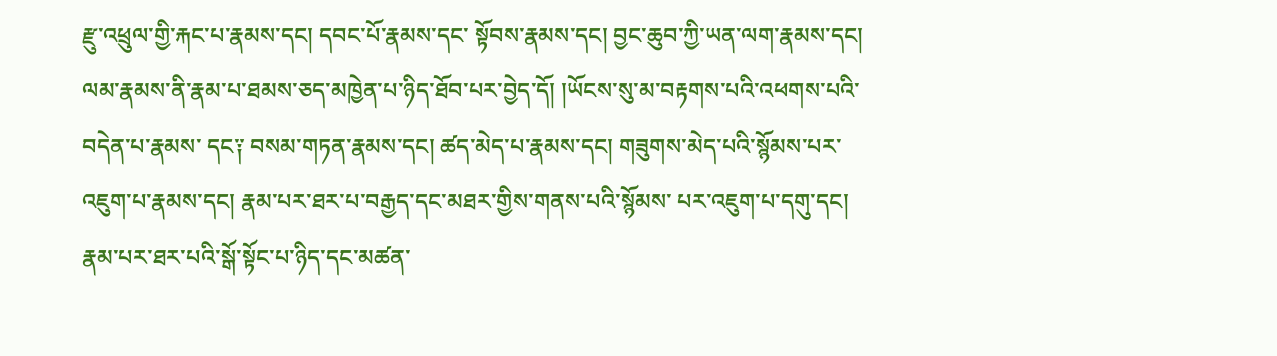རྫུ་འཕྲུལ་གྱི་རྐང་པ་རྣམས་དང། དབང་པོ་རྣམས་དང་ སྟོབས་རྣམས་དང། བྱང་ཆུབ་ཀྱི་ཡན་ལག་རྣམས་དང། ལམ་རྣམས་ནི་རྣམ་པ་ཐམས་ཅད་མཁྱེན་པ་ཉིད་ཐོབ་པར་བྱེད་དོ། །ཡོངས་སུ་མ་བརྟགས་པའི་འཕགས་པའི་བདེན་པ་རྣམས་ དང༑ བསམ་གཏན་རྣམས་དང། ཚད་མེད་པ་རྣམས་དང། གཟུགས་མེད་པའི་སྙོམས་པར་འཇུག་པ་རྣམས་དང། རྣམ་པར་ཐར་པ་བརྒྱད་དང་མཐར་གྱིས་གནས་པའི་སྙོམས་ པར་འཇུག་པ་དགུ་དང། རྣམ་པར་ཐར་པའི་སྒོ་སྟོང་པ་ཉིད་དང་མཚན་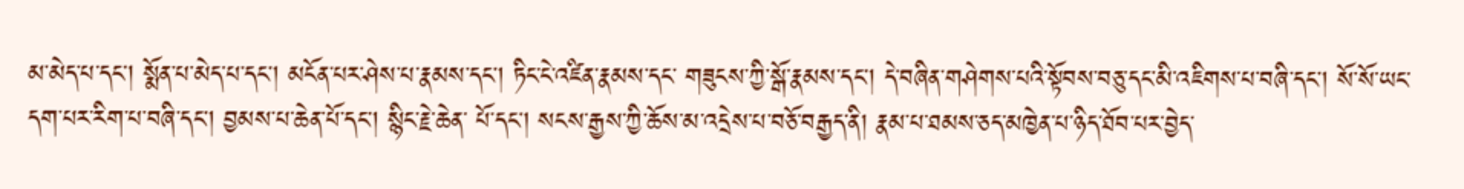མ་མེད་པ་དང། སྨོན་པ་མེད་པ་དང། མངོན་པར་ཤེས་པ་རྣམས་དང། ཏིང་ངེ་འཛིན་རྣམས་དང་ གཟུངས་ཀྱི་སྒོ་རྣམས་དང། དེ་བཞིན་གཤེགས་པའི་སྟོབས་བཅུ་དང་མི་འཇིགས་པ་བཞི་དང། སོ་སོ་ཡང་དག་པར་རིག་པ་བཞི་དང། བྱམས་པ་ཆེན་པོ་དང། སྙིང་རྗེ་ཆེན་ པོ་དང། སངས་རྒྱས་ཀྱི་ཆོས་མ་འདྲེས་པ་བཅོ་བརྒྱད་ནི། རྣམ་པ་ཐམས་ཅད་མཁྱེན་པ་ཉིད་ཐོབ་པར་བྱེད་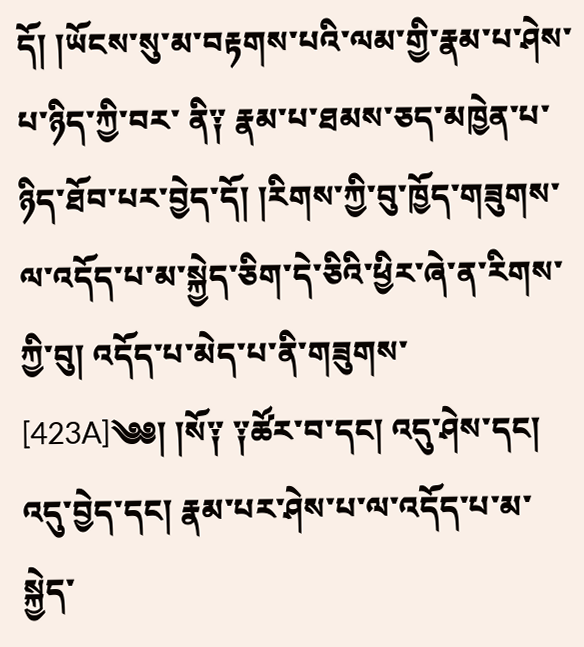དོ། །ཡོངས་སུ་མ་བརྟགས་པའི་ལམ་གྱི་རྣམ་པ་ཤེས་པ་ཉིད་ཀྱི་བར་ ནི༑ རྣམ་པ་ཐམས་ཅད་མཁྱེན་པ་ཉིད་ཐོབ་པར་བྱེད་དོ། །རིགས་ཀྱི་བུ་ཁྱོད་གཟུགས་ལ་འདོད་པ་མ་སྐྱེད་ཅིག་དེ་ཅིའི་ཕྱིར་ཞེ་ན་རིགས་ཀྱི་བུ། འདོད་པ་མེད་པ་ནི་གཟུགས་ [423A]༄༅། །སོ༑ ༑ཚོར་བ་དང། འདུ་ཤེས་དང། འདུ་བྱེད་དང། རྣམ་པར་ཤེས་པ་ལ་འདོད་པ་མ་སྐྱེད་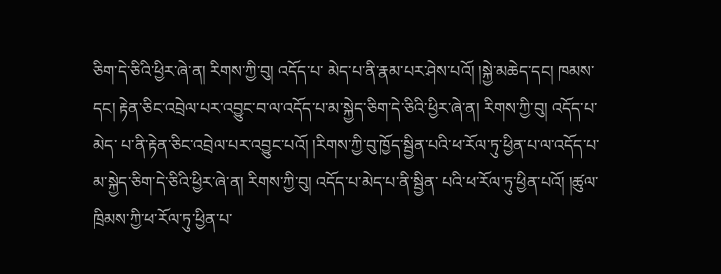ཅིག་དེ་ཅིའི་ཕྱིར་ཞེ་ན། རིགས་ཀྱི་བུ། འདོད་པ་ མེད་པ་ནི་རྣམ་པར་ཤེས་པའོ། །སྐྱེ་མཆེད་དང། ཁམས་དང། རྟེན་ཅིང་འབྲེལ་པར་འབྱུང་བ་ལ་འདོད་པ་མ་སྐྱེད་ཅིག་དེ་ཅིའི་ཕྱིར་ཞེ་ན། རིགས་ཀྱི་བུ། འདོད་པ་མེད་ པ་ནི་རྟེན་ཅིང་འབྲེལ་པར་འབྱུང་པའོ། །རིགས་ཀྱི་བུ་ཁྱོད་སྦྱིན་པའི་ཕ་རོལ་ཏུ་ཕྱིན་པ་ལ་འདོད་པ་མ་སྐྱེད་ཅིག་དེ་ཅིའི་ཕྱིར་ཞེ་ན། རིགས་ཀྱི་བུ། འདོད་པ་མེད་པ་ནི་སྦྱིན་ པའི་ཕ་རོལ་ཏུ་ཕྱིན་པའོ། །ཚུལ་ཁྲིམས་ཀྱི་ཕ་རོལ་ཏུ་ཕྱིན་པ་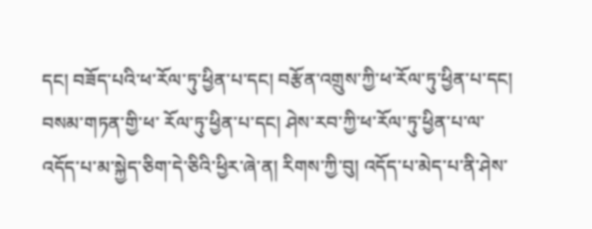དང། བཟོད་པའི་ཕ་རོལ་ཏུ་ཕྱིན་པ་དང། བརྩོན་འགྲུས་ཀྱི་ཕ་རོལ་ཏུ་ཕྱིན་པ་དང། བསམ་གཏན་གྱི་ཕ་ རོལ་ཏུ་ཕྱིན་པ་དང། ཤེས་རབ་ཀྱི་ཕ་རོལ་ཏུ་ཕྱིན་པ་ལ་འདོད་པ་མ་སྐྱེད་ཅིག་དེ་ཅིའི་ཕྱིར་ཞེ་ན། རིགས་ཀྱི་བུ། འདོད་པ་མེད་པ་ནི་ཤེས་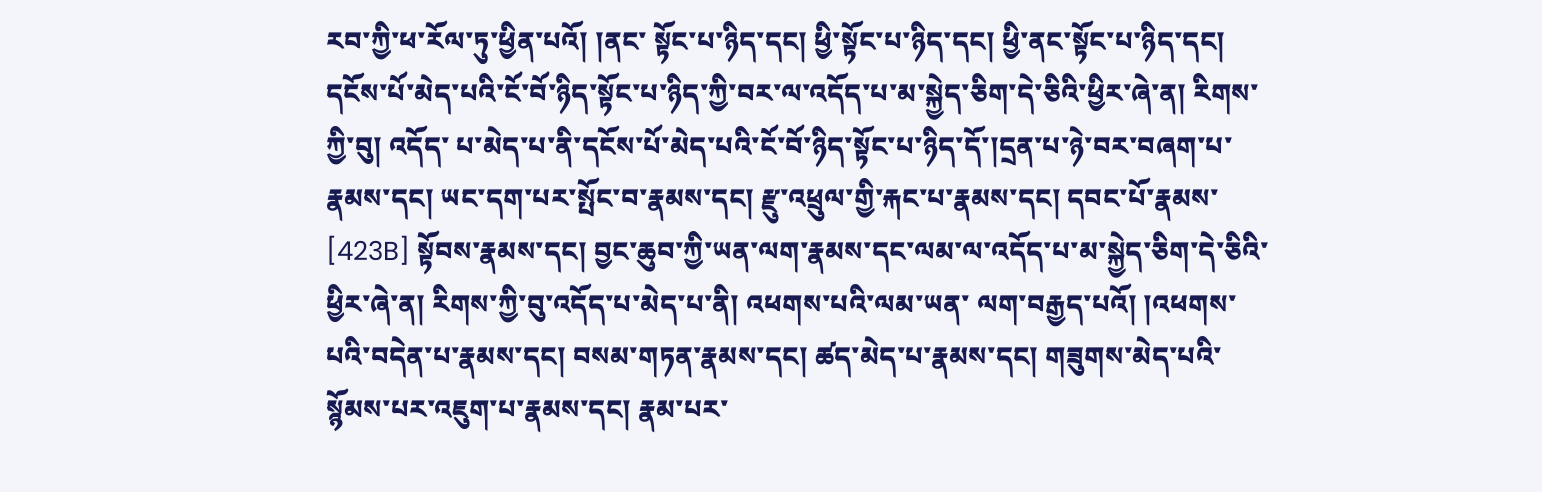རབ་ཀྱི་ཕ་རོལ་ཏུ་ཕྱིན་པའོ། །ནང་ སྟོང་པ་ཉིད་དང། ཕྱི་སྟོང་པ་ཉིད་དང། ཕྱི་ནང་སྟོང་པ་ཉིད་དང། དངོས་པོ་མེད་པའི་ངོ་བོ་ཉིད་སྟོང་པ་ཉིད་ཀྱི་བར་ལ་འདོད་པ་མ་སྐྱེད་ཅིག་དེ་ཅིའི་ཕྱིར་ཞེ་ན། རིགས་ཀྱི་བུ། འདོད་ པ་མེད་པ་ནི་དངོས་པོ་མེད་པའི་ངོ་བོ་ཉིད་སྟོང་པ་ཉིད་དོ་།དྲན་པ་ཉེ་བར་བཞག་པ་རྣམས་དང། ཡང་དག་པར་སྤོང་བ་རྣམས་དང། རྫུ་འཕྲུལ་གྱི་རྐང་པ་རྣམས་དང། དབང་པོ་རྣམས་ [423B] སྟོབས་རྣམས་དང། བྱང་ཆུབ་ཀྱི་ཡན་ལག་རྣམས་དང་ལམ་ལ་འདོད་པ་མ་སྐྱེད་ཅིག་དེ་ཅིའི་ཕྱིར་ཞེ་ན། རིགས་ཀྱི་བུ་འདོད་པ་མེད་པ་ནི། འཕགས་པའི་ལམ་ཡན་ ལག་བརྒྱད་པའོ། །འཕགས་པའི་བདེན་པ་རྣམས་དང། བསམ་གཏན་རྣམས་དང། ཚད་མེད་པ་རྣམས་དང། གཟུགས་མེད་པའི་སྙོམས་པར་འཇུག་པ་རྣམས་དང། རྣམ་པར་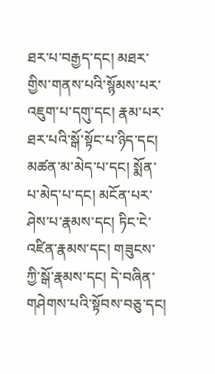ཐར་པ་བརྒྱད་དང། མཐར་གྱིས་གནས་པའི་སྙོམས་པར་འཇུག་པ་དགུ་དང། རྣམ་པར་ཐར་པའི་སྒོ་སྟོང་པ་ཉིད་དང། མཚན་མ་མེད་པ་དང། སྨོན་པ་མེད་པ་དང། མངོན་པར་ ཤེས་པ་རྣམས་དང། ཏིང་ངེ་འཛིན་རྣམས་དང། གཟུངས་ཀྱི་སྒོ་རྣམས་དང། དེ་བཞིན་གཤེགས་པའི་སྟོབས་བཅུ་དང།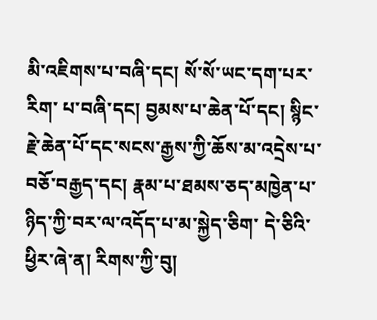མི་འཇིགས་པ་བཞི་དང། སོ་སོ་ཡང་དག་པར་རིག་ པ་བཞི་དང། བྱམས་པ་ཆེན་པོ་དང། སྙིང་རྗེ་ཆེན་པོ་དང་སངས་རྒྱས་ཀྱི་ཆོས་མ་འདྲེས་པ་བཅོ་བརྒྱད་དང། རྣམ་པ་ཐམས་ཅད་མཁྱེན་པ་ཉིད་ཀྱི་བར་ལ་འདོད་པ་མ་སྐྱེད་ཅིག་ དེ་ཅིའི་ཕྱིར་ཞེ་ན། རིགས་ཀྱི་བུ།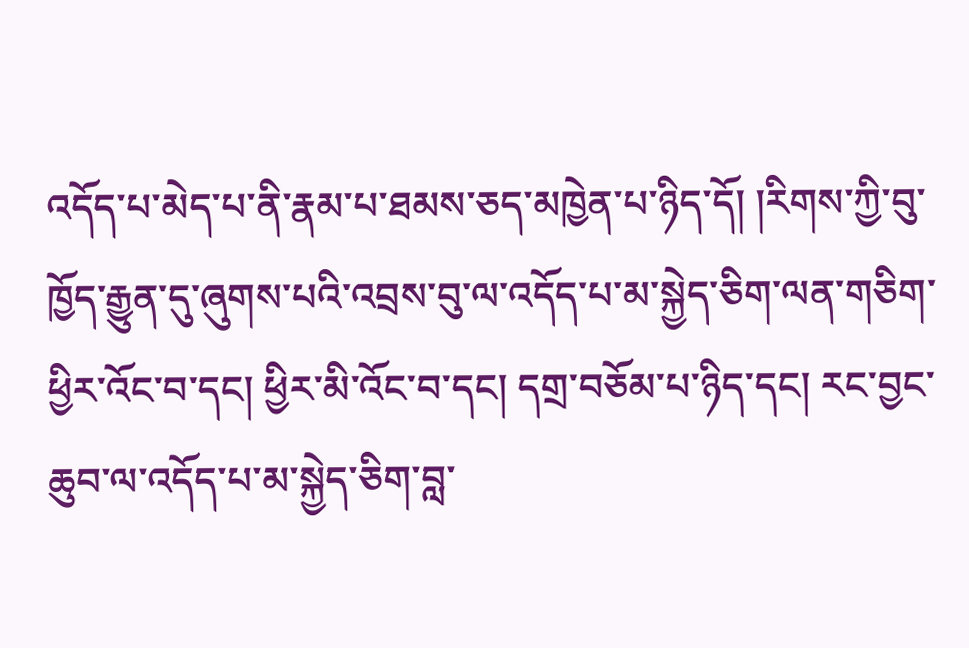འདོད་པ་མེད་པ་ནི་རྣམ་པ་ཐམས་ཅད་མཁྱེན་པ་ཉིད་དོ། །རིགས་ཀྱི་བུ་ཁྱོད་རྒྱུན་དུ་ཞུགས་པའི་འབྲས་བུ་ལ་འདོད་པ་མ་སྐྱེད་ཅིག་ལན་གཅིག་ ཕྱིར་འོང་བ་དང། ཕྱིར་མི་འོང་བ་དང། དགྲ་བཅོམ་པ་ཉིད་དང། རང་བྱང་ཆུབ་ལ་འདོད་པ་མ་སྐྱེད་ཅིག་བླ་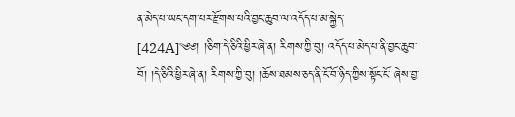ན་མེད་པ་ཡང་དག་པར་རྫོགས་པའི་བྱང་ཆུབ་ལ་འདོད་པ་མ་སྐྱེད་ [424A]༄༅། །ཅིག་དེ་ཅིའི་ཕྱིར་ཞེ་ན། རིགས་ཀྱི་བུ། འདོད་པ་མེད་པ་ནི་བྱང་ཆུབ་བོ། །དེ་ཅིའི་ཕྱིར་ཞེ་ན། རིགས་ཀྱི་བུ། །ཆོས་ཐམས་ཅད་ནི་ངོ་བོ་ཉིད་ཀྱིས་སྟོང་ངོ་ ཞེས་བྱ་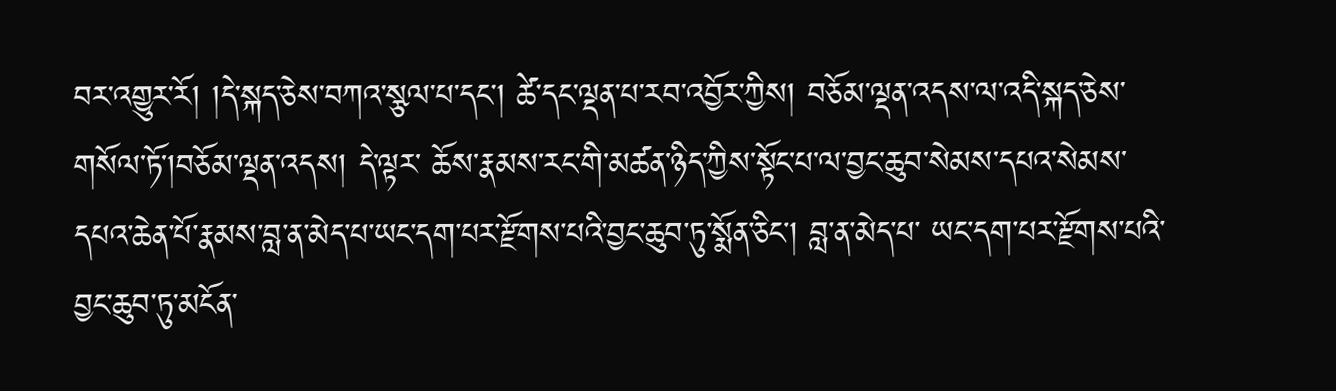བར་འགྱུར་རོ། །དེ་སྐད་ཅེས་བཀའ་སྩལ་པ་དང། ཚེ་དང་ལྡན་པ་རབ་འབྱོར་ཀྱིས། བཅོམ་ལྡན་འདས་ལ་འདི་སྐད་ཅེས་གསོལ་ཏོ་།བཅོམ་ལྡན་འདས། དེ་ལྟར་ ཆོས་རྣམས་རང་གི་མཚན་ཉིད་ཀྱིས་སྟོང་པ་ལ་བྱང་ཆུབ་སེམས་དཔའ་སེམས་དཔའ་ཆེན་པོ་རྣམས་བླ་ན་མེད་པ་ཡང་དག་པར་རྫོགས་པའི་བྱང་ཆུབ་ཏུ་སྨོན་ཅིང། བླ་ན་མེད་པ་ ཡང་དག་པར་རྫོགས་པའི་བྱང་ཆུབ་ཏུ་མངོན་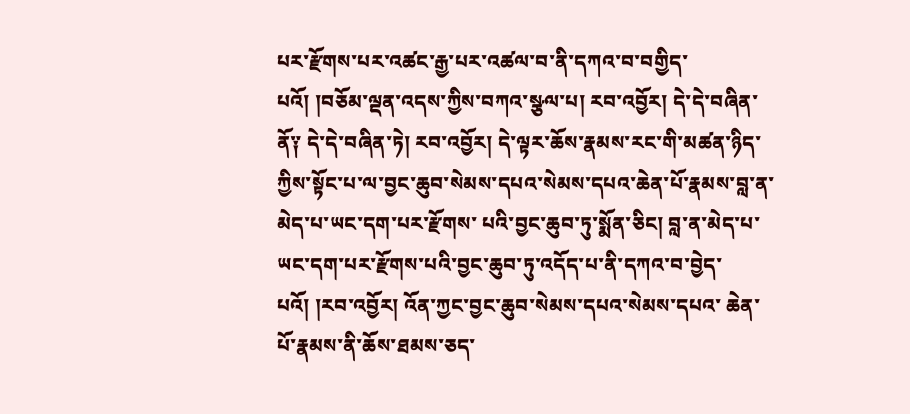པར་རྫོགས་པར་འཚང་རྒྱ་པར་འཚལ་བ་ནི་དཀའ་བ་བགྱིད་པའོ། །བཅོམ་ལྡན་འདས་ཀྱིས་བཀའ་སྩལ་པ། རབ་འབྱོར། དེ་དེ་བཞིན་ ནོ༑ དེ་དེ་བཞིན་ཏེ། རབ་འབྱོར། དེ་ལྟར་ཆོས་རྣམས་རང་གི་མཚན་ཉིད་ཀྱིས་སྟོང་པ་ལ་བྱང་ཆུབ་སེམས་དཔའ་སེམས་དཔའ་ཆེན་པོ་རྣམས་བླ་ན་མེད་པ་ཡང་དག་པར་རྫོགས་ པའི་བྱང་ཆུབ་ཏུ་སྨོན་ཅིང། བླ་ན་མེད་པ་ཡང་དག་པར་རྫོགས་པའི་བྱང་ཆུབ་ཏུ་འདོད་པ་ནི་དཀའ་བ་བྱེད་པའོ། །རབ་འབྱོར། འོན་ཀྱང་བྱང་ཆུབ་སེམས་དཔའ་སེམས་དཔའ་ ཆེན་པོ་རྣམས་ནི་ཆོས་ཐམས་ཅད་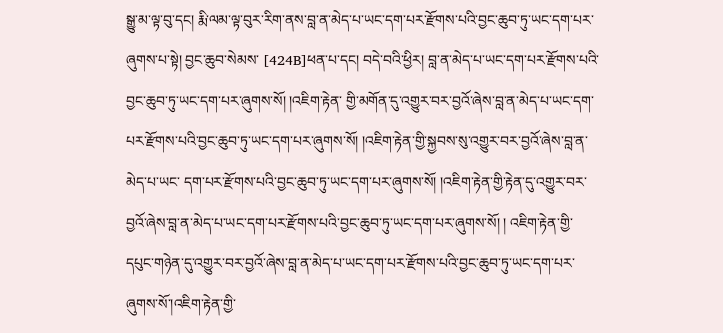སྒྱུ་མ་ལྟ་བུ་དང། རྨི་ལམ་ལྟ་བུར་རིག་ནས་བླ་ན་མེད་པ་ཡང་དག་པར་རྫོགས་པའི་བྱང་ཆུབ་ཏུ་ཡང་དག་པར་ཞུགས་པ་སྟེ། བྱང་ཆུབ་སེམས་ [424B]ཕན་པ་དང། བདེ་བའི་ཕྱིར། བླ་ན་མེད་པ་ཡང་དག་པར་རྫོགས་པའི་བྱང་ཆུབ་ཏུ་ཡང་དག་པར་ཞུགས་སོ། །འཇིག་རྟེན་ གྱི་མགོན་དུ་འགྱུར་བར་བྱའོ་ཞེས་བླ་ན་མེད་པ་ཡང་དག་པར་རྫོགས་པའི་བྱང་ཆུབ་ཏུ་ཡང་དག་པར་ཞུགས་སོ། །འཇིག་རྟེན་གྱི་སྐྱབས་སུ་འགྱུར་བར་བྱའོ་ཞེས་བླ་ན་མེད་པ་ཡང་ དག་པར་རྫོགས་པའི་བྱང་ཆུབ་ཏུ་ཡང་དག་པར་ཞུགས་སོ། །འཇིག་རྟེན་གྱི་རྟེན་དུ་འགྱུར་བར་བྱའོ་ཞེས་བླ་ན་མེད་པ་ཡང་དག་པར་རྫོགས་པའི་བྱང་ཆུབ་ཏུ་ཡང་དག་པར་ཞུགས་སོ། ། འཇིག་རྟེན་གྱི་དཔུང་གཉེན་དུ་འགྱུར་བར་བྱའོ་ཞེས་བླ་ན་མེད་པ་ཡང་དག་པར་རྫོགས་པའི་བྱང་ཆུབ་ཏུ་ཡང་དག་པར་ཞུགས་སོ་།འཇིག་རྟེན་གྱི་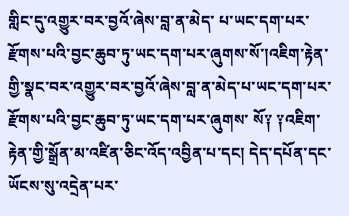གླིང་དུ་འགྱུར་བར་བྱའོ་ཞེས་བླ་ན་མེད་ པ་ཡང་དག་པར་རྫོགས་པའི་བྱང་ཆུབ་ཏུ་ཡང་དག་པར་ཞུགས་སོ་།འཇིག་རྟེན་གྱི་སྣང་བར་འགྱུར་བར་བྱའོ་ཞེས་བླ་ན་མེད་པ་ཡང་དག་པར་རྫོགས་པའི་བྱང་ཆུབ་ཏུ་ཡང་དག་པར་ཞུགས་ སོ༑ ༑འཇིག་རྟེན་གྱི་སྒྲོན་མ་འཛིན་ཅིང་འོད་འབྱིན་པ་དང། དེད་དཔོན་དང་ཡོངས་སུ་འདྲེན་པར་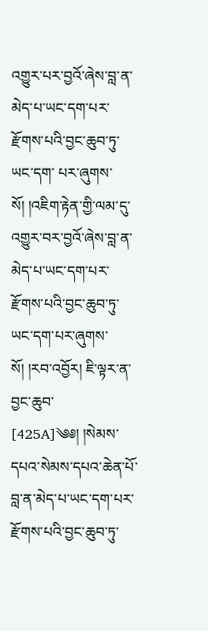འགྱུར་པར་བྱའོ་ཞེས་བླ་ན་མེད་པ་ཡང་དག་པར་རྫོགས་པའི་བྱང་ཆུབ་ཏུ་ཡང་དག་ པར་ཞུགས་སོ། །འཇིག་རྟེན་གྱི་ལམ་དུ་འགྱུར་བར་བྱའོ་ཞེས་བླ་ན་མེད་པ་ཡང་དག་པར་རྫོགས་པའི་བྱང་ཆུབ་ཏུ་ཡང་དག་པར་ཞུགས་སོ། །རབ་འབྱོར། ཇི་ལྟར་ན་བྱང་ཆུབ་ [425A]༄༅། །སེམས་དཔའ་སེམས་དཔའ་ཆེན་པོ་བླ་ན་མེད་པ་ཡང་དག་པར་རྫོགས་པའི་བྱང་ཆུབ་ཏུ་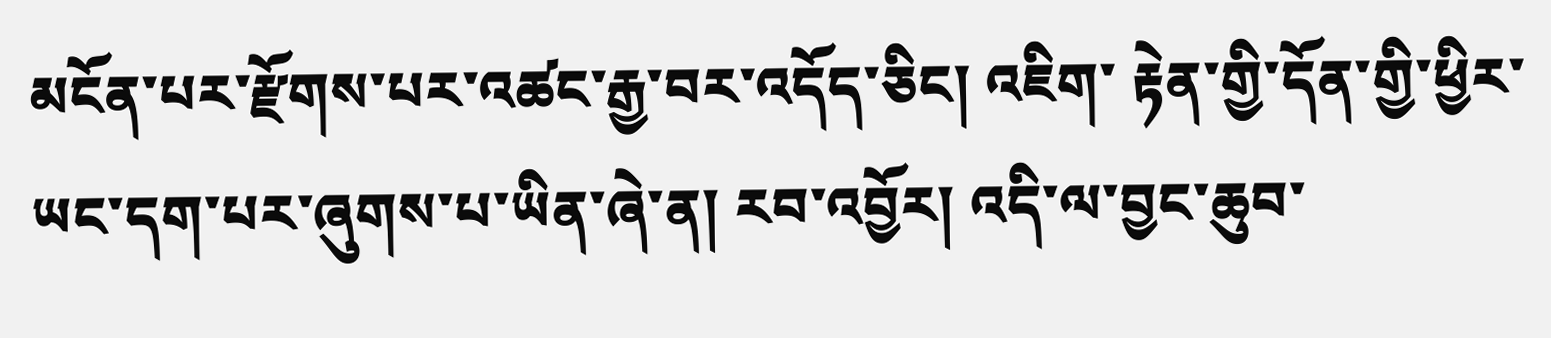མངོན་པར་རྫོགས་པར་འཚང་རྒྱ་བར་འདོད་ཅིང། འཇིག་ རྟེན་གྱི་དོན་གྱི་ཕྱིར་ཡང་དག་པར་ཞུགས་པ་ཡིན་ཞེ་ན། རབ་འབྱོར། འདི་ལ་བྱང་ཆུབ་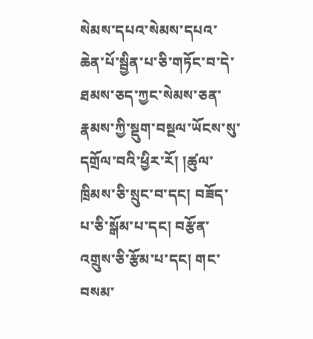སེམས་དཔའ་སེམས་དཔའ་ཆེན་པོ་སྦྱིན་པ་ཅི་གཏོང་བ་དེ་ཐམས་ཅད་ཀྱང་སེམས་ཅན་ རྣམས་ཀྱི་སྡུག་བསྔལ་ཡོངས་སུ་དགྲོལ་བའི་ཕྱིར་རོ། །ཚུལ་ཁྲིམས་ཅི་སྲུང་བ་དང། བཟོད་པ་ཅི་སྒོམ་པ་དང། བརྩོན་འགྲུས་ཅི་རྩོམ་པ་དང། གང་བསམ་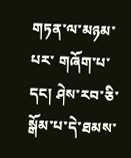གཏན་ལ་མཉམ་པར་ གཞོག་པ་དང། ཤེས་རབ་ཅི་སྒོམ་པ་དེ་ཐམས་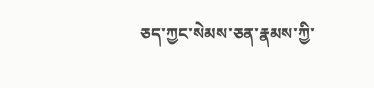ཅད་ཀྱང་སེམས་ཅན་རྣམས་ཀྱི་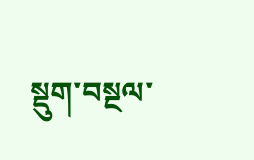སྡུག་བསྔལ་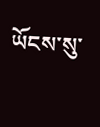ཡོངས་སུ་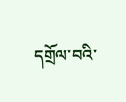དགྲོལ་བའི་